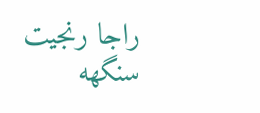راجا رنجيت سنگهه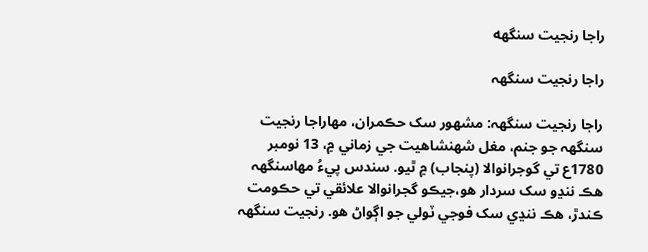راجا رنجيت سنگهه

راجا رنجيت سنگهہ

راجا رنجيت سنگهہ: مشھور سک حڪمران، مهاراجا رنجيت سنگهہ جو جنم، مغل شهنشاهيت جي زماني ۾، 13 نومبر 1780ع تي گوجرانوالا (پنجاب) ۾ ٿيو. سندس پيءُ مهاسنگهہ هڪ ننڍو سک سردار هو،جيڪو گجرانوالا علائقي تي حڪومت ڪندڙ، هڪ ننڍي سک فوجي ٽولي جو اڳواڻ هو. رنجيت سنگهہ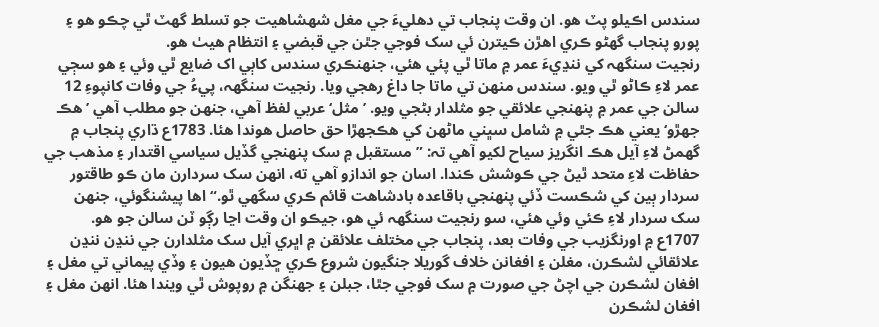سندس اڪيلو پٽ هو. ان وقت پنجاب تي دهليءَ جي مغل شهشاهيت جو تسلط گهٽ ٿي چڪو هو ۽ پورو پنجاب گهڻو ڪري اهڙن ڪيترن ئي سک فوجي جٿن جي قبضي ۽ انتظام هيٺ هو.
رنجيت سنگهہ کي ننڍيءَ عمر ۾ ماتا ٿي پئي هئي، جنهنڪري سندس کاٻي اک ضايع ٿي وئي ۽ هو سڄي عمر لاءِ ڪاڻو ٿي ويو. سندس منهن تي ماتا جا داغ رهجي ويا. رنجيت سنگهہ، پيءُ جي وفات کانپوءِ 12 سالن جي عمر ۾ پنھنجي علائقي جو مثلدار بڻجي ويو. ’مثل‘ عربي لفظ آهي، جنهن جو مطلب آهي ’هڪ جهڙو‘ يعني هڪ جٿي ۾ شامل سڀني ماڻهن کي هڪجهڙا حق حاصل هوندا هئا. 1783ع ڌاري پنجاب ۾ گهمڻ لاءِ آيل هڪ انگريز سياح لکيو آهي تہ: ”مستقبل ۾ سک پنھنجي گڏيل سياسي اقتدار ۽ مذهب جي حفاظت لاءِ متحد ٿيڻ جي ڪوشش ڪندا. اسان جو اندازو آهي ته، انهن سک سردارن مان ڪو طاقتور سردار ٻين کي شڪست ڏئي پنھنجي باقاعدہ بادشاهت قائم ڪري سگهي ٿو.“ اها پيشنگوئي، جنهن سک سردار لاءِ ڪئي وئي هئي، سو رنجيت سنگهہ ئي هو، جيڪو ان وقت اڃا رڳو ٽن سالن جو هو.
1707ع ۾ اورنگزيب جي وفات بعد، پنجاب جي مختلف علائقن ۾ اڀري آيل سک مثلدارن جي ننڍن ننڍن علائقائي لشڪرن، مغلن ۽ افغانن خلاف گوريلا جنگيون شروع ڪري ڇڏيون هيون ۽ وڏي پيماني تي مغل ۽ افغان لشڪرن جي اچڻ جي صورت ۾ سک فوجي جٿا، جبلن ۽ جهنگن ۾ روپوش ٿي ويندا هئا. انهن مغل ۽ افغان لشڪرن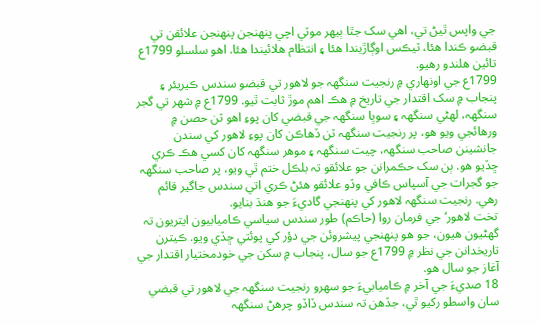جي واپس ٿيڻ تي، اهي سک جٿا ٻيهر موٽي اچي پنهنجن پنهنجن علائقن تي قبضو ڪندا هئا، ٽيڪس اوڳاڙيندا هئا ۽ انتظام هلائيندا هئا. اهو سلسلو 1799ع تائين هلندو رهيو.
1799ع جي اونهاري ۾ رنجيت سنگهہ جو لاهور تي قبضو سندس ڪيريئر ۽ پنجاب ۾ سک اقتدار جي تاريخ ۾ هڪ اهم موڙ ثابت ٿيو. 1799ع ۾ شھر تي گجر سنگهہ، لهڻي سنگهہ ۽ سوڀا سنگهہ جي قبضي کان پوءِ اهو ٽن حصن ۾ ورهائجي ويو هو، پر رنجيت سنگهہ ٽن ڏهاڪن کان پوءِ لاهور کي سندن جانشينن صاحب سنگهہ، چيت سنگهہ ۽ موهر سنگهہ کان کسي هڪ ڪري ڇڏيو هو. ٻن سک حڪمرانن جو علائقو تہ بلڪل ختم ٿي ويو، پر صاحب سنگهہ جو گجرات جي آسپاس ڪافي وڏو علائقو هئڻ ڪري اتي سندس جاگير قائم رهي. رنجيت سنگهہ لاهور کي پنھنجي گاديءَ جو هنڌ بنايو.
تخت لاهور‘ جي فرمان روا (حاڪم) طور سندس سياسي ڪاميابيون ايتريون تہ گهڻيون هيون، جو هو پنھنجي پيشروئن جي دؤر کي پوئتي ڇڏي ويو. ڪيترن تاريخدانن جي نظر ۾ 1799ع جو سال، پنجاب ۾ سکن جي خودمختيار اقتدار جي آغاز جو سال هو.
18 صديءَ جي آخر ۾ ڪاميابيءَ جو سھرو رنجيت سنگهہ جي لاهور تي قبضي سان واسطو رکيو ٿي، جڏهن تہ سندس ڏاڏو چرهڻ سنگهہ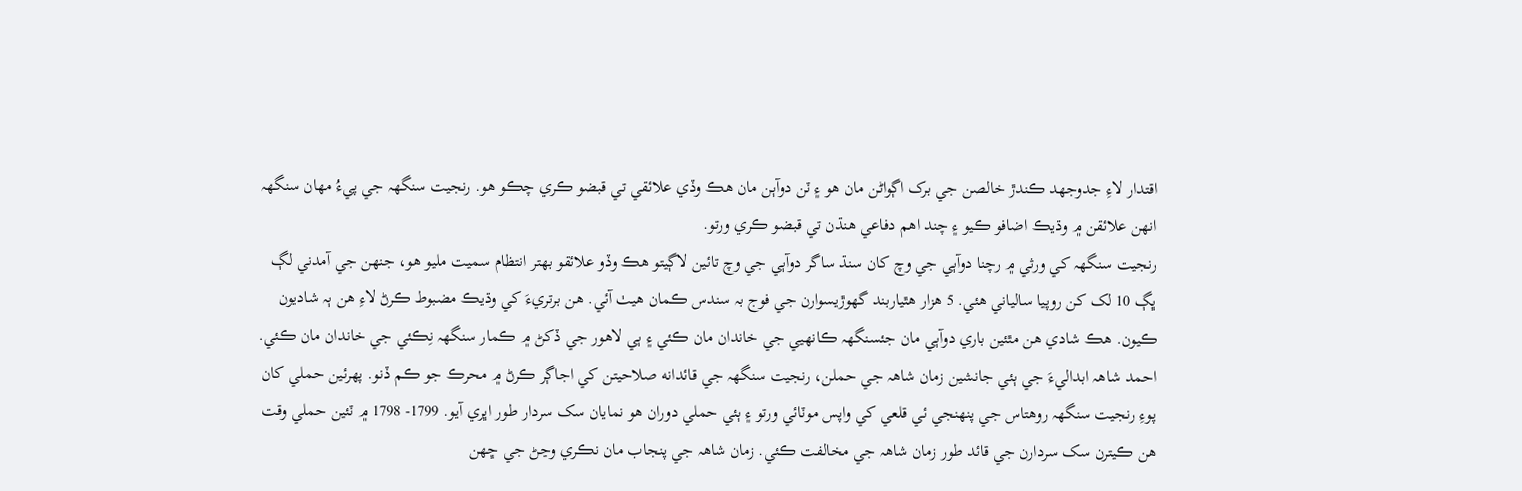اقتدار لاءِ جدوجھد ڪندڙ خالصن جي برک اڳواڻن مان هو ۽ ٽن دوآٻن مان هڪ وڏي علائقي تي قبضو ڪري چڪو هو. رنجيت سنگهہ جي پيءُ مهان سنگهہ انهن علائقن ۾ وڌيڪ اضافو ڪيو ۽ چند اهم دفاعي هنڌن تي قبضو ڪري ورتو.
رنجيت سنگهہ کي ورثي ۾ رچنا دوآٻي جي وچ کان سنڌ ساگر دوآٻي جي وچ تائين لاڳيتو هڪ وڏو علائقو بهتر انتظام سميت مليو هو، جنهن جي آمدني لڳ ڀڳ 10 لک کن روپيا سالياني هئي. 5 هزار هٿياربند گهوڙيسوارن جي فوج بہ سندس ڪمان هيٺ آئي. هن برتريءَ کي وڌيڪ مضبوط ڪرڻ لاءِ هن ٻہ شاديون ڪيون. هڪ شادي هن مٿئين باري دوآٻي مان جئسنگهہ ڪانهيي جي خاندان مان ڪئي ۽ ٻي لاهور جي ڏکڻ ۾ ڪمار سنگهہ نِڪئي جي خاندان مان ڪئي.
احمد شاھہ ابداليءَ جي ٻئي جانشين زمان شاھہ جي حملن، رنجيت سنگهہ جي قائدانه صلاحيتن کي اجاڳر ڪرڻ ۾ محرڪ جو ڪم ڏنو. پهرئين حملي کان پوءِ رنجيت سنگهہ روهتاس جي پنھنجي ئي قلعي کي واپس موٽائي ورتو ۽ ٻئي حملي دوران هو نمايان سک سردار طور اڀري آيو. 1799- 1798 ۾ ٽئين حملي وقت هن ڪيترن سک سردارن جي قائد طور زمان شاھہ جي مخالفت ڪئي. زمان شاھہ جي پنجاب مان نڪري وڃڻ جي ڇھن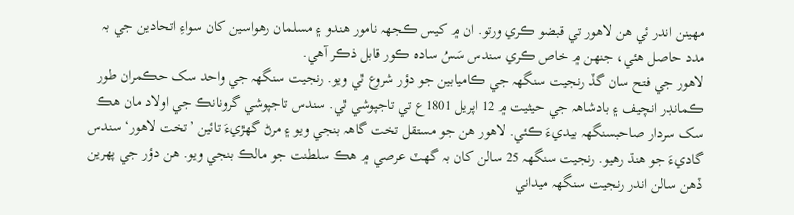مهينن اندر ئي هن لاهور تي قبضو ڪري ورتو. ان ۾ کيس ڪجهہ نامور هندو ۽ مسلمان رهواسين کان سواءِ اتحادين جي بہ مدد حاصل هئي، جنهن ۾ خاص ڪري سندس سَسُ ساده ڪور قابل ذڪر آهي.
لاهور جي فتح سان گڏ رنجيت سنگهہ جي ڪاميابين جو دؤر شروع ٿي ويو. رنجيت سنگهہ جي واحد سک حڪمران طور ڪمانڊر انچيف ۽ بادشاھہ جي حيثيت ۾ 12 اپريل 1801ع تي تاجپوشي ٿي. سندس تاجپوشي گرونانڪ جي اولاد مان هڪ سک سردار صاحبسنگهہ بيديءَ ڪئي. لاهور هن جو مستقل تخت گاھہ بنجي ويو ۽ مرڻ گهڙيءَ تائين ’تخت لاهور‘ سندس گاديءَ جو هنڌ رهيو. رنجيت سنگهہ 25 سالن کان بہ گهٽ عرصي ۾ هڪ سلطنت جو مالڪ بنجي ويو. هن دؤر جي پهرين ڏهن سالن اندر رنجيت سنگهہ ميداني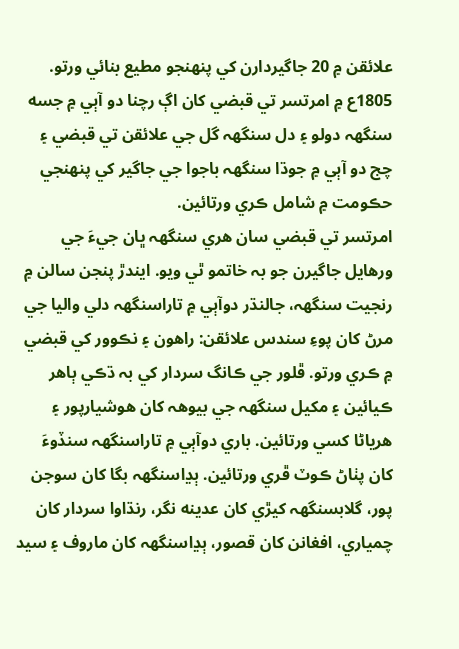علائقن ۾ 20 جاگيردارن کي پنهنجو مطيع بنائي ورتو. 1805ع ۾ امرتسر تي قبضي کان اڳ رچنا دو آٻي ۾ جسه سنگهہ دولو ۽ دل سنگهہ گل جي علائقن تي قبضي ۽ چج دو آٻي ۾ جوڌا سنگهہ باجوا جي جاگير کي پنھنجي حڪومت ۾ شامل ڪري ورتائين.
امرتسر تي قبضي سان هري سنگهہ ڀان جيءَ جي ورهايل جاگيرن جو بہ خاتمو ٿي ويو. ايندڙ پنجن سالن ۾ رنجيت سنگهہ، جالنڌر دوآٻي ۾ تاراسنگهہ دلي واليا جي مرڻ کان پوءِ سندس علائقن: راهون ۽ نڪوور کي قبضي ۾ ڪري ورتو. ڦلور جي ڪانگ سردار کي بہ ڌڪي ٻاهر ڪيائين ۽ مکيل سنگهہ جي بيوھہ کان هوشيارپور ۽ هرياڻا کسي ورتائين. باري دوآٻي ۾ تاراسنگهہ سنڏوءَ کان پٺاڻ ڪوٽ ڦري ورتائين. ٻڍاسنگهہ بگا کان سوجن پور، گلابسنگهہ کيڙي کان عدينه نگر، رنڌاوا سردار کان چمياري، افغانن کان قصور، ٻڍاسنگهہ کان ماروف ۽ سيد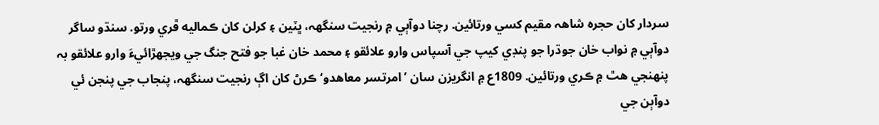سردار کان حجرہ شاھہ مقيم کسي ورتائين. رچنا دوآٻي ۾ رنجيت سنگهہ، ڀٽين ۽ کرلن کان ڪماليه ڦري ورتو. سنڌو ساگر دوآٻي ۾ نواب خان جوڌرا جو پنڊي کيپ جي آسپاس وارو علائقو ۽ محمد خان غبا جو فتح جنگ جي ويجهڙائيءَ وارو علائقو بہ پنھنجي هٿ ۾ ڪري ورتائين. 1809ع ۾ انگريزن سان ’امرتسر معاهدو‘ ڪرڻ کان اڳ رنجيت سنگهہ، پنجاب جي پنجن ئي دوآٻن جي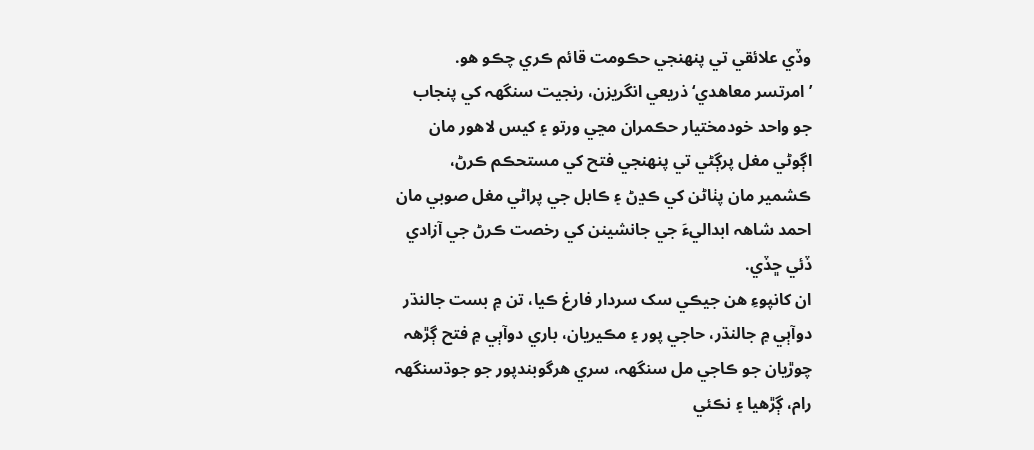وڏي علائقي تي پنھنجي حڪومت قائم ڪري چڪو هو.
’امرتسر معاهدي‘ ذريعي انگريزن، رنجيت سنگهہ کي پنجاب جو واحد خودمختيار حڪمران مڃي ورتو ۽ کيس لاهور مان اڳوڻي مغل پرڳڻي تي پنھنجي فتح کي مستحڪم ڪرڻ، ڪشمير مان پٺاڻن کي ڪڍڻ ۽ ڪابل جي پراڻي مغل صوبي مان احمد شاھہ ابداليءَ جي جانشينن کي رخصت ڪرڻ جي آزادي ڏئي ڇڏي.
ان کانپوءِ هن جيڪي سک سردار فارغ ڪيا، تن ۾ بست جالنڌر دوآٻي ۾ جالنڌر، حاجي پور ۽ مڪيريان، باري دوآٻي ۾ فتح ڳڙھہ چوڙيان جو ڪاجي مل سنگهہ، سري هرگوبندپور جو جوڌسنگهہ رام، ڳڙهيا ۽ نڪئي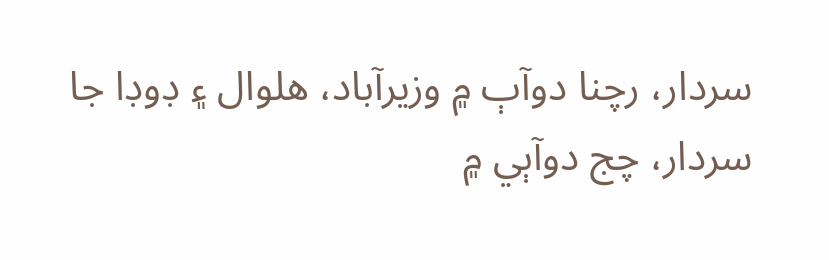سردار، رچنا دوآٻ ۾ وزيرآباد، هلوال ۽ ڊوڊا جا سردار، چج دوآٻي ۾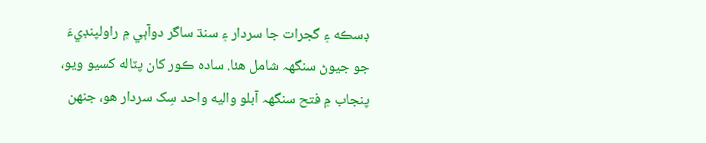ڊسڪه ۽ گجرات جا سردار ۽ سنڌ ساگر دوآٻي ۾ راولپنڊيءَ جو جيوڻ سنگهہ شامل هئا. ساده ڪور کان پٽاله کسيو ويو، پنجاب ۾ فتح سنگهہ آبلو واليه واحد سِک سردار هو، جنهن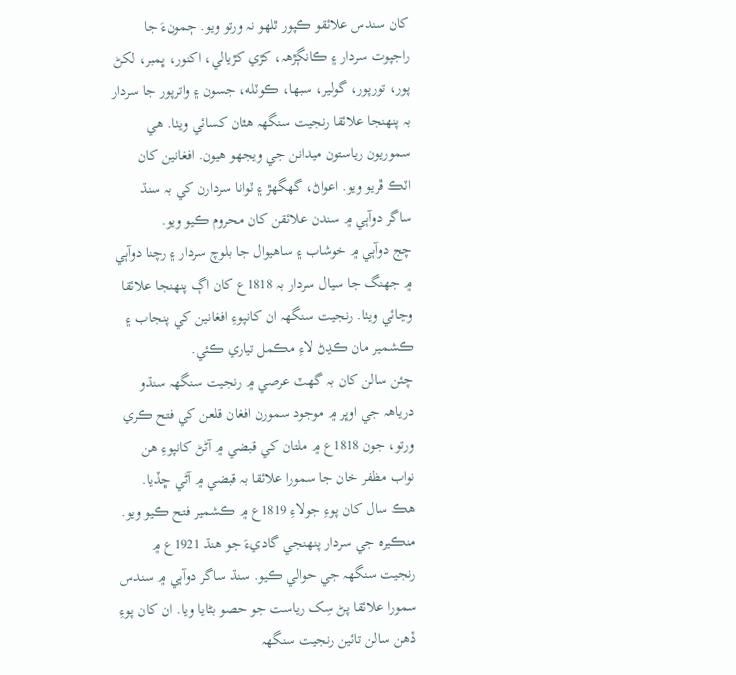کان سندس علائقو ڪپور ٿلهو نہ ورتو ويو. ڄمونءَ جا راجپوت سردار ۽ ڪانڳڙھہ، کڙي کڙيالي، اکنور، ڀمبر، لکڻ پور، تورپور، گولير، سبها، ڪوٽله، جسون ۽ واترپور جا سردار بہ پنهنجا علائقا رنجيت سنگهہ هٿان کسائي ويٺا. هي سموريون رياستون ميدانن جي ويجهو هيون. افغانين کان اٽڪ ڦريو ويو. اعواڻ، گهگهڙ ۽ ٽوانا سردارن کي بہ سنڌ ساگر دوآٻي ۾ سندن علائقن کان محروم ڪيو ويو.
چج دوآٻي ۾ خوشاب ۽ ساهيوال جا بلوچ سردار ۽ رچنا دوآٻي ۾ جهنگ جا سيال سردار بہ 1818ع کان اڳ پنهنجا علائقا وڃائي ويٺا. رنجيت سنگهہ ان کانپوءِ افغانين کي پنجاب ۽ ڪشمير مان ڪڍڻ لاءِ مڪمل تياري ڪئي.
چئن سالن کان بہ گهٽ عرصي ۾ رنجيت سنگهہ سنڌو درياھہ جي اوڀر ۾ موجود سمورن افغان قلعن کي فتح ڪري ورتو، جون 1818ع ۾ ملتان کي قبضي ۾ آڻڻ کانپوءِ هن نواب مظفر خان جا سمورا علائقا بہ قبضي ۾ آڻي ڇڏيا. هڪ سال کان پوءِ جولاءِ 1819ع ۾ ڪشمير فتح ڪيو ويو. منڪيره جي سردار پنھنجي گاديءَ جو هنڌ 1921ع ۾ رنجيت سنگهہ جي حوالي ڪيو. سنڌ ساگر دوآٻي ۾ سندس سمورا علائقا پڻ سِک رياست جو حصو بڻايا ويا. ان کان پوءِ ڏهن سالن تائين رنجيت سنگهہ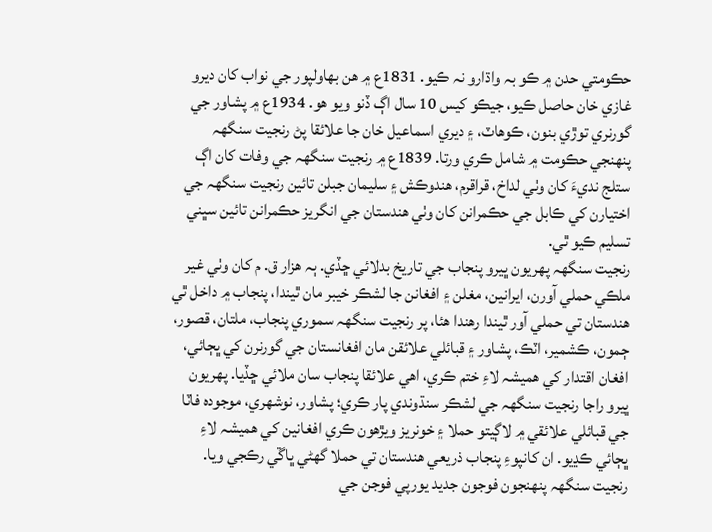حڪومتي حدن ۾ ڪو بہ واڌارو نہ ڪيو. 1831ع ۾ هن بھاولپور جي نواب کان ديرو غازي خان حاصل ڪيو، جيڪو کيس 10 سال اڳ ڏنو ويو هو. 1934ع ۾ پشاور جي گورنري توڙي بنون، ڪوهاٽ، ۽ ديري اسماعيل خان جا علائقا پڻ رنجيت سنگهہ پنھنجي حڪومت ۾ شامل ڪري ورتا. 1839ع ۾ رنجيت سنگهہ جي وفات کان اڳ ستلج نديءَ کان وٺي لداخ، قراقرم، هندوڪش ۽ سليمان جبلن تائين رنجيت سنگهہ جي اختيارن کي ڪابل جي حڪمرانن کان وٺي هندستان جي انگريز حڪمرانن تائين سڀني تسليم ڪيو ٿي.
رنجيت سنگهہ پهريون ڀيرو پنجاب جي تاريخ بدلائي ڇڏي. ٻہ هزار ق. م کان وٺي غير ملڪي حملي آورن، ايرانين، مغلن ۽ افغانن جا لشڪر خيبر مان ٿيندا، پنجاب ۾ داخل ٿي هندستان تي حملي آور ٿيندا رهندا هئا، پر رنجيت سنگهہ سموري پنجاب، ملتان، قصور، ڄمون، ڪشمير، اٽڪ، پشاور ۽ قبائلي علائقن مان افغانستان جي گورنرن کي ڀڄائي، افغان اقتدار کي هميشہ لاءِ ختم ڪري، اهي علائقا پنجاب سان ملائي ڇڏيا. پهريون ڀيرو راجا رنجيت سنگهہ جي لشڪر سنڌوندي پار ڪري؛ پشاور، نوشهري، موجودہ فاٽا جي قبائلي علائقي ۾ لاڳيتو حملا ۽ خونريز ويڙهون ڪري افغانين کي هميشہ لاءِ ڀڄائي ڪڍيو. ان کانپوءِ پنجاب ذريعي هندستان تي حملا گهڻي ڀاڱي رڪجي ويا. رنجيت سنگهہ پنهنجون فوجون جديد يورپي فوجن جي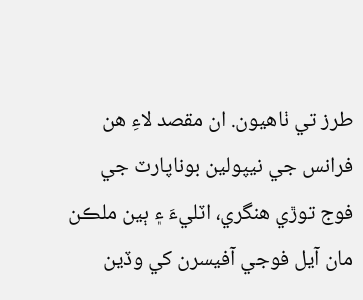طرز تي ٺاهيون. ان مقصد لاءِ هن فرانس جي نيپولين بوناپارٽ جي فوج توڙي هنگري، اٽليءَ ۽ ٻين ملڪن مان آيل فوجي آفيسرن کي وڏين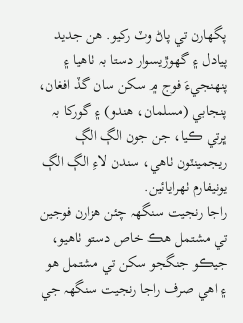پگهارن تي پاڻ وٽ رکيو. هن جديد پيادل ۽ گهوڙيسوار دستا بہ ٺاهيا ۽ پنهنجيءَ فوج ۾ سکن سان گڏ افغان، پنجابي (مسلمان، هندو) ۽ گورکا بہ ڀرتي ڪيا، جن جون الڳ الڳ ريجمينٽون ٺاهي، سندن لاءِ الڳ الڳ يونيفارم ٺهرايائين.
راجا رنجيت سنگهہ چئن هزارن فوجين تي مشتمل هڪ خاص دستو ٺاهيو، جيڪو جنگجو سکن تي مشتمل هو ۽ اهي صرف راجا رنجيت سنگهہ جي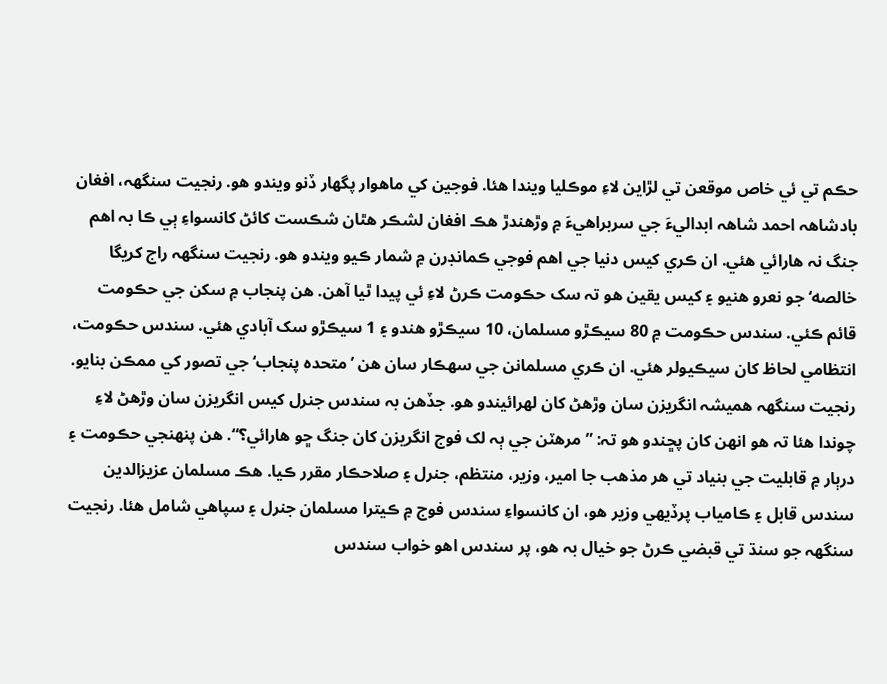حڪم تي ئي خاص موقعن تي لڙاين لاءِ موڪليا ويندا هئا. فوجين کي ماهوار پگهار ڏنو ويندو هو. رنجيت سنگهہ، افغان بادشاھہ احمد شاھہ ابداليءَ جي سربراهيءَ ۾ وڙهندڙ هڪ افغان لشڪر هٿان شڪست کائڻ کانسواءِ ٻي ڪا بہ اهم جنگ نہ هارائي هئي. ان ڪري کيس دنيا جي اهم فوجي ڪمانڊرن ۾ شمار ڪيو ويندو هو. رنجيت سنگهہ راج کريگا خالصه‘ جو نعرو هنيو ۽ کيس يقين هو تہ سک حڪومت ڪرڻ لاءِ ئي پيدا ٿيا آهن. هن پنجاب ۾ سکن جي حڪومت قائم ڪئي. سندس حڪومت ۾ 80 سيڪڙو مسلمان، 10 سيڪڙو هندو ۽ 1 سيڪڙو سک آبادي هئي. سندس حڪومت، انتظامي لحاظ کان سيڪيولر هئي. ان ڪري مسلمانن جي سهڪار سان هن ’متحدہ پنجاب‘ جي تصور کي ممڪن بنايو.
رنجيت سنگهہ هميشہ انگريزن سان وڙهڻ کان لهرائيندو هو. جڏهن بہ سندس جنرل کيس انگريزن سان وڙهڻ لاءِ چوندا هئا تہ هو انهن کان پڇندو هو تہ: ”مرهٽن جي ٻہ لک فوج انگريزن کان جنگ ڇو هارائي؟“. هن پنھنجي حڪومت ۽ درٻار ۾ قابليت جي بنياد تي هر مذهب جا امير، وزير، منتظم، جنرل ۽ صلاحڪار مقرر ڪيا. هڪ مسلمان عزيزالدين سندس قابل ۽ ڪامياب پرڏيهي وزير هو، ان کانسواءِ سندس فوج ۾ ڪيترا مسلمان جنرل ۽ سپاهي شامل هئا. رنجيت سنگهہ جو سنڌ تي قبضي ڪرڻ جو خيال بہ هو، پر سندس اهو خواب سندس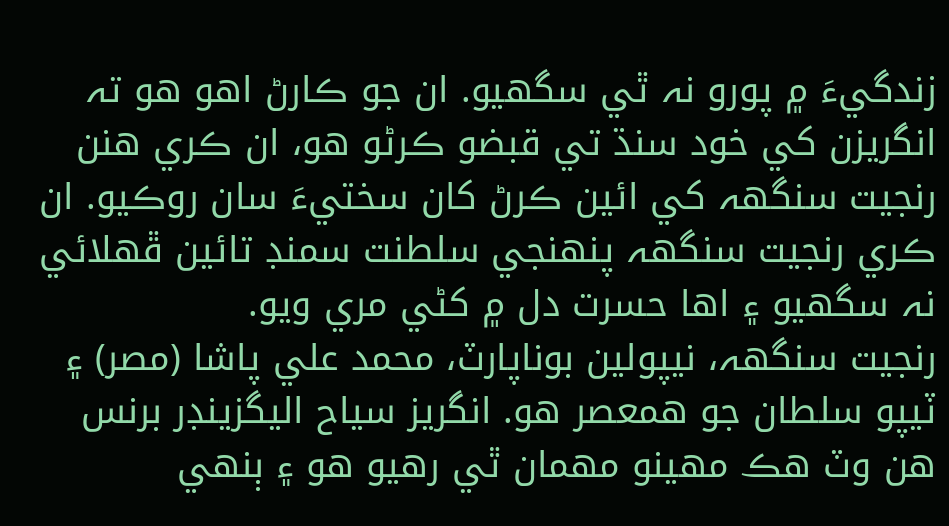زندگيءَ ۾ پورو نہ ٿي سگهيو. ان جو ڪارڻ اهو هو تہ انگريزن کي خود سنڌ تي قبضو ڪرڻو هو، ان ڪري هنن رنجيت سنگهہ کي ائين ڪرڻ کان سختيءَ سان روڪيو. ان ڪري رنجيت سنگهہ پنھنجي سلطنت سمنڊ تائين ڦهلائي نہ سگهيو ۽ اها حسرت دل ۾ کڻي مري ويو.
رنجيت سنگهہ، نيپولين بوناپارٽ، محمد علي پاشا (مصر) ۽ ٽيپو سلطان جو همعصر هو. انگريز سياح اليگزينڊر برنس هن وٽ هڪ مهينو مهمان ٿي رهيو هو ۽ ٻنهي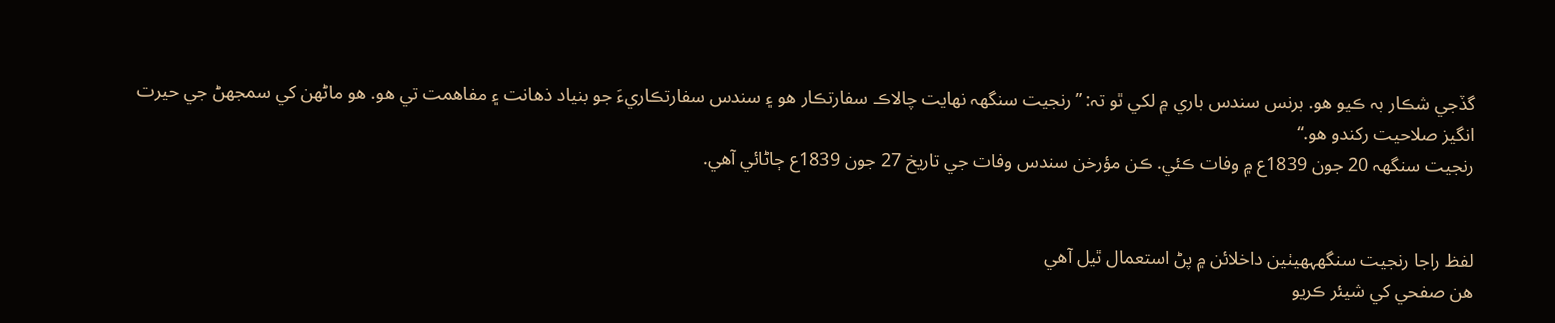گڏجي شڪار بہ ڪيو هو. برنس سندس باري ۾ لکي ٿو تہ: ”رنجيت سنگهہ نهايت چالاڪ سفارتڪار هو ۽ سندس سفارتڪاريءَ جو بنياد ذهانت ۽ مفاهمت تي هو. هو ماڻهن کي سمجهڻ جي حيرت انگيز صلاحيت رکندو هو.“
رنجيت سنگهہ 20 جون 1839ع ۾ وفات ڪئي. ڪن مؤرخن سندس وفات جي تاريخ 27 جون 1839ع ڄاڻائي آهي.


لفظ راجا رنجيت سنگهہھيٺين داخلائن ۾ پڻ استعمال ٿيل آھي
هن صفحي کي شيئر ڪريو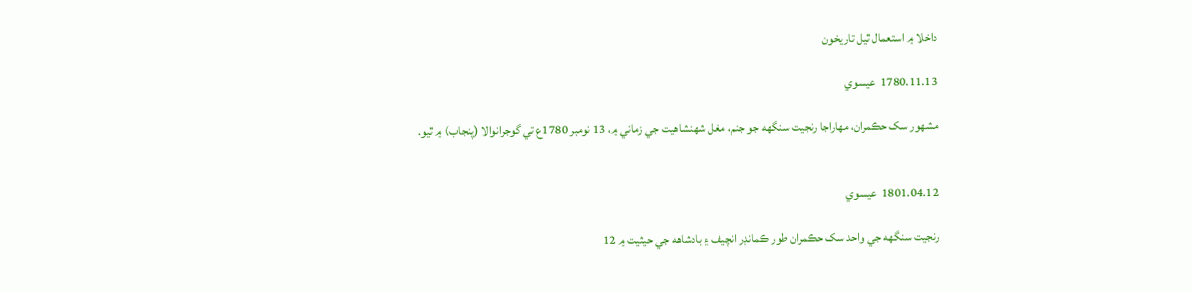داخلا ۾ استعمال ٿيل تاريخون

1780.11.13  عيسوي

مشهور سک حڪمران، مهاراجا رنجيت سنگهه جو جنم، مغل شهنشاهيت جي زماني ۾، 13 نومبر 1780ع تي گوجرانوالا (پنجاب) ۾ ٿيو.


1801.04.12  عيسوي

رنجيت سنگهه جي واحد سک حڪمران طور ڪمانڊر انچيف ۽ بادشاهه جي حيثيت ۾ 12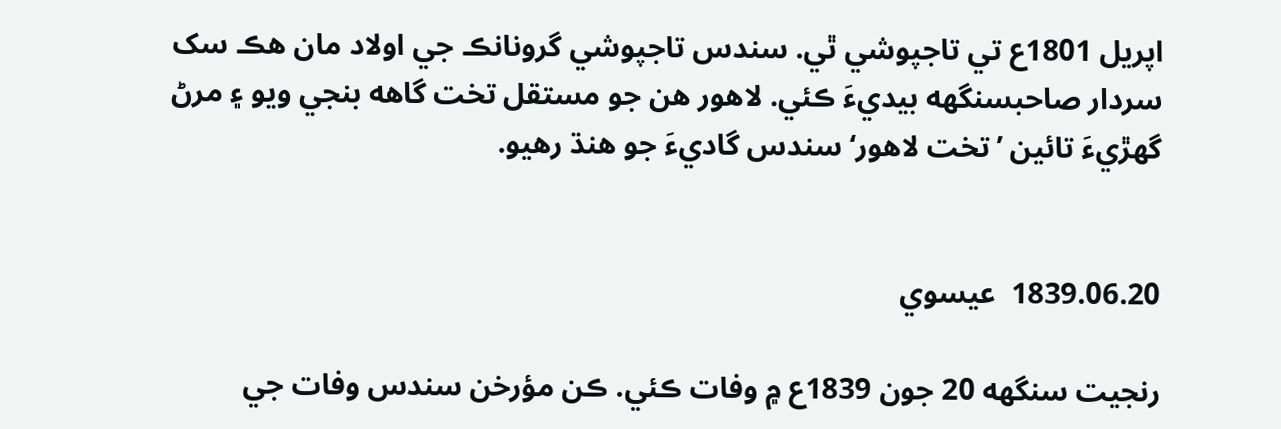اپريل 1801ع تي تاجپوشي ٿي. سندس تاجپوشي گرونانڪ جي اولاد مان هڪ سک سردار صاحبسنگهه بيديءَ ڪئي. لاهور هن جو مستقل تخت گاهه بنجي ويو ۽ مرڻ گهڙيءَ تائين ’تخت لاهور‘ سندس گاديءَ جو هنڌ رهيو.


1839.06.20  عيسوي

رنجيت سنگهه 20 جون 1839ع ۾ وفات ڪئي. ڪن مؤرخن سندس وفات جي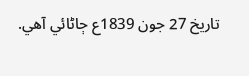تاريخ 27 جون 1839ع ڄاڻائي آهي.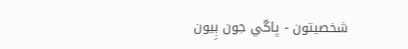شخصيتون - ڀاڱي جون ٻِيون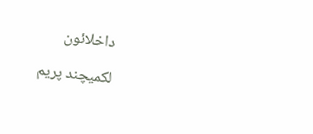داخلائون

لکميچند پريم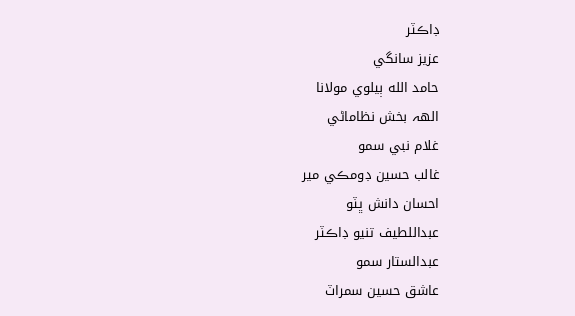ڊاڪٽر
عزيز سانگي
حامد الله ٻيلوي مولانا
الھہ بخش نظاماڻي
غلام نبي سمو
غالب حسين ڊومڪي مير
احسان دانش ڀٽو
عبداللطيف تنيو ڊاڪٽر
عبدالستار سمو
عاشق حسين سمراٽ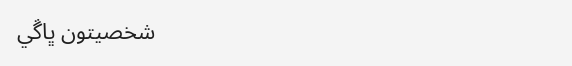شخصيتون ڀاڱي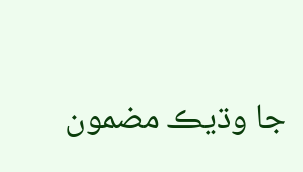جا وڌيڪ مضمون